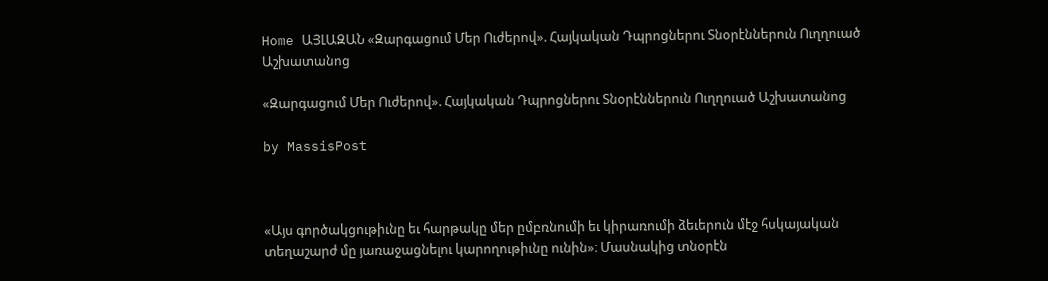Home ԱՅԼԱԶԱՆ «Զարգացում Մեր Ուժերով». Հայկական Դպրոցներու Տնօրէններուն Ուղղուած Աշխատանոց

«Զարգացում Մեր Ուժերով». Հայկական Դպրոցներու Տնօրէններուն Ուղղուած Աշխատանոց

by MassisPost



«Այս գործակցութիւնը եւ հարթակը մեր ըմբռնումի եւ կիրառումի ձեւերուն մէջ հսկայական տեղաշարժ մը յառաջացնելու կարողութիւնը ունին»։ Մասնակից տնօրէն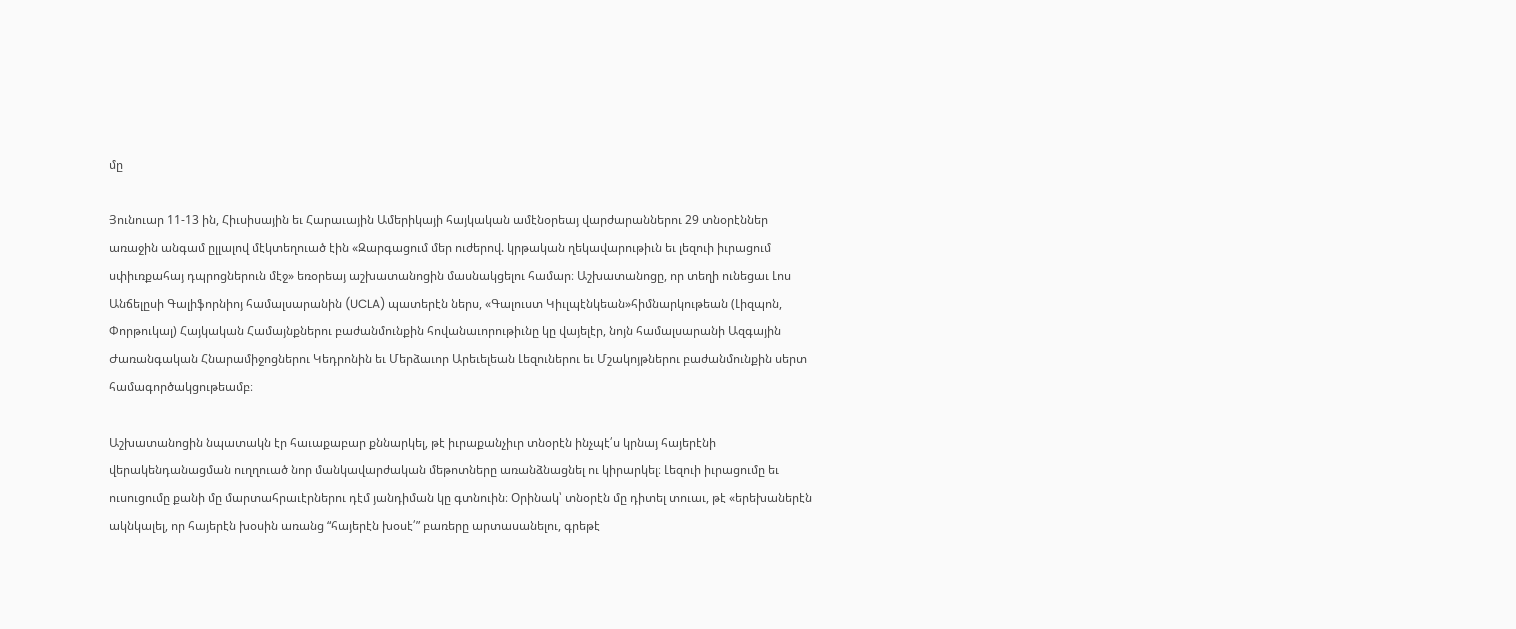մը

Յունուար 11-13 ին, Հիւսիսային եւ Հարաւային Ամերիկայի հայկական ամէնօրեայ վարժարաններու 29 տնօրէններ առաջին անգամ ըլլալով մէկտեղուած էին «Զարգացում մեր ուժերով. կրթական ղեկավարութիւն եւ լեզուի իւրացում սփիւռքահայ դպրոցներուն մէջ» եռօրեայ աշխատանոցին մասնակցելու համար։ Աշխատանոցը, որ տեղի ունեցաւ Լոս Անճելըսի Գալիֆորնիոյ համալսարանին (UCLA) պատերէն ներս, «Գալուստ Կիւլպէնկեան»հիմնարկութեան (Լիզպոն, Փորթուկալ) Հայկական Համայնքներու բաժանմունքին հովանաւորութիւնը կը վայելէր, նոյն համալսարանի Ազգային Ժառանգական Հնարամիջոցներու Կեդրոնին եւ Մերձաւոր Արեւելեան Լեզուներու եւ Մշակոյթներու բաժանմունքին սերտ համագործակցութեամբ։

Աշխատանոցին նպատակն էր հաւաքաբար քննարկել, թէ իւրաքանչիւր տնօրէն ինչպէ՛ս կրնայ հայերէնի վերակենդանացման ուղղուած նոր մանկավարժական մեթոտները առանձնացնել ու կիրարկել։ Լեզուի իւրացումը եւ ուսուցումը քանի մը մարտահրաւէրներու դէմ յանդիման կը գտնուին։ Օրինակ՝ տնօրէն մը դիտել տուաւ, թէ «երեխաներէն ակնկալել, որ հայերէն խօսին առանց “հայերէն խօսէ՛” բառերը արտասանելու, գրեթէ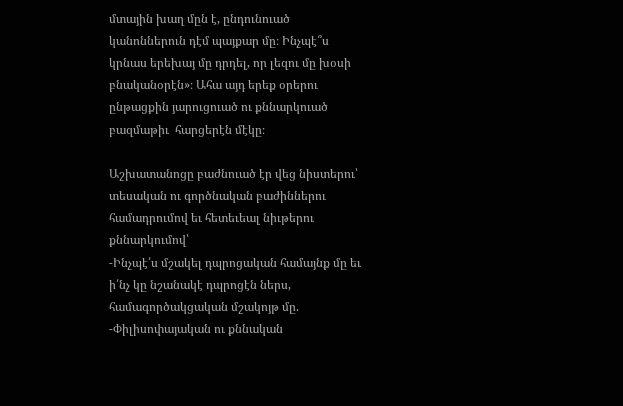մտային խաղ մըն է, ընդունուած կանոններուն դէմ պայքար մը։ Ինչպէ՞ս կրնաս երեխայ մը դրդել, որ լեզու մը խօսի բնականօրէն»։ Ահա այդ երեք օրերու ընթացքին յարուցուած ու քննարկուած բազմաթիւ  հարցերէն մէկը։

Աշխատանոցը բաժնուած էր վեց նիստերու՝ տեսական ու գործնական բաժիններու համադրումով եւ հետեւեալ նիւթերու քննարկումով՝
-Ինչպէ՛ս մշակել դպրոցական համայնք մը եւ ի՛նչ կը նշանակէ դպրոցէն ներս, համագործակցական մշակոյթ մը.
-Փիլիսոփայական ու քննական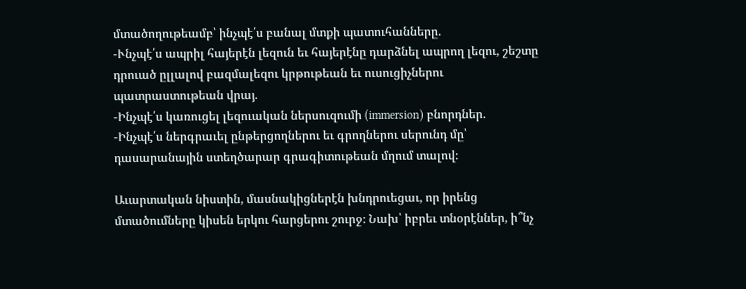մտածողութեամբ՝ ինչպէ՛ս բանալ մտքի պատուհանները.
-Ւնչպէ՛ս ապրիլ հայերէն լեզուն եւ հայերէնը դարձնել ապրող լեզու, շեշտը դրուած ըլլալով բազմալեզու կրթութեան եւ ուսուցիչներու պատրաստութեան վրայ.
-Ինչպէ՛ս կառուցել լեզուական ներսուզումի (immersion) բնորդներ.
-Ինչպէ՛ս ներգրաւել ընթերցողներու եւ գրողներու սերունդ մը՝ դասարանային ստեղծարար գրագիտութեան մղում տալով։

Աւարտական նիստին, մասնակիցներէն խնդրուեցաւ, որ իրենց մտածումները կիսեն երկու հարցերու շուրջ։ Նախ՝ իբրեւ տնօրէններ, ի՞նչ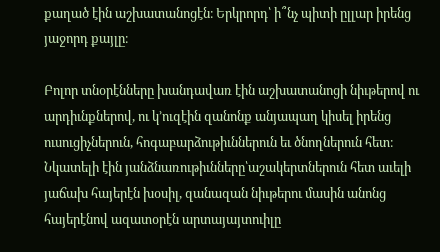քաղած էին աշխատանոցէն։ Երկրորդ՝ ի՞նչ պիտի ըլլար իրենց յաջորդ քայլը։

Բոլոր տնօրէնները խանդավառ էին աշխատանոցի նիւթերով ու արդիւնքներով, ու կ՚ուզէին զանոնք անյապաղ կիսել իրենց ուսուցիչներուն, հոգաբարձութիւններուն եւ ծնողներուն հետ։ Նկատելի էին յանձնառութիւնները՝աշակերտներուն հետ աւելի յաճախ հայերէն խօսիլ, զանազան նիւթերու մասին անոնց հայերէնով ազատօրէն արտայայտուիլը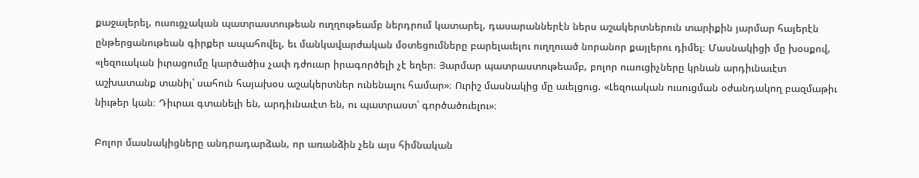քաջալերել, ուսուցչական պատրաստութեան ուղղութեամբ ներդրում կատարել, դասարաններէն ներս աշակերտներուն տարիքին յարմար հայերէն ընթերցանութեան գիրքեր ապահովել, եւ մանկավարժական մօտեցումները բարելաւելու ուղղուած նորանոր քայլերու դիմել։ Մասնակիցի մը խօսքով, «լեզուական իւրացումը կարծածիս չափ դժուար իրագործելի չէ եղեր։ Յարմար պատրաստութեամբ, բոլոր ուսուցիչները կրնան արդիւնաւէտ աշխատանք տանիլ՝ սահուն հայախօս աշակերտներ ունենալու համար»։ Ուրիշ մասնակից մը աւելցուց. «Լեզուական ուսուցման օժանդակող բազմաթիւ նիւթեր կան։ Դիւրաւ գտանելի են, արդիւնաւէտ են, ու պատրաստ՝ գործածուելու»։

Բոլոր մասնակիցները անդրադարձան, որ առանձին չեն այս հիմնական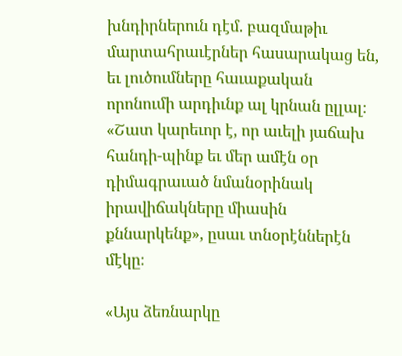խնդիրներուն դէմ. բազմաթիւ մարտահրաւէրներ հասարակաց են, եւ լուծումները հաւաքական որոնումի արդիւնք ալ կրնան ըլլալ։  «Շատ կարեւոր է, որ աւելի յաճախ հանդի-պինք եւ մեր ամէն օր դիմագրաւած նմանօրինակ իրավիճակները միասին քննարկենք», ըսաւ տնօրէններէն մէկը։

«Այս ձեռնարկը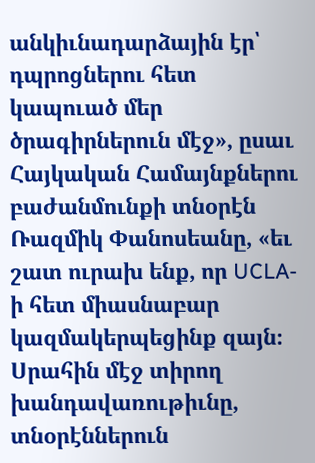անկիւնադարձային էր՝ դպրոցներու հետ կապուած մեր ծրագիրներուն մէջ», ըսաւ Հայկական Համայնքներու բաժանմունքի տնօրէն Ռազմիկ Փանոսեանը, «եւ շատ ուրախ ենք, որ UCLA-ի հետ միասնաբար կազմակերպեցինք զայն։ Սրահին մէջ տիրող խանդավառութիւնը, տնօրէններուն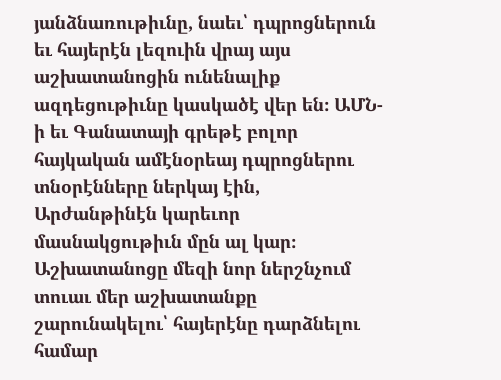յանձնառութիւնը, նաեւ՝ դպրոցներուն եւ հայերէն լեզուին վրայ այս աշխատանոցին ունենալիք ազդեցութիւնը կասկածէ վեր են։ ԱՄՆ-ի եւ Գանատայի գրեթէ բոլոր հայկական ամէնօրեայ դպրոցներու տնօրէնները ներկայ էին, Արժանթինէն կարեւոր մասնակցութիւն մըն ալ կար։ Աշխատանոցը մեզի նոր ներշնչում տուաւ մեր աշխատանքը շարունակելու՝ հայերէնը դարձնելու համար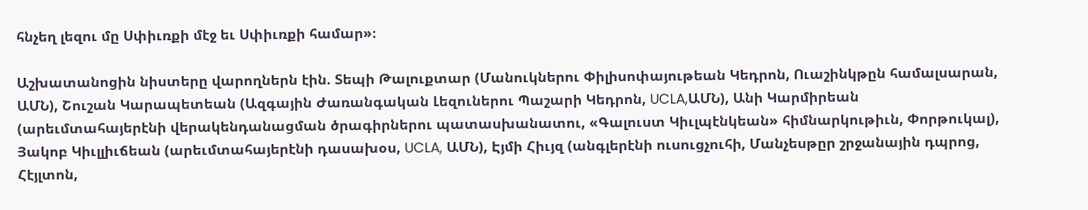հնչեղ լեզու մը Սփիւռքի մէջ եւ Սփիւռքի համար»։

Աշխատանոցին նիստերը վարողներն էին. Տեպի Թալուքտար (Մանուկներու Փիլիսոփայութեան Կեդրոն, Ուաշինկթըն համալսարան, ԱՄՆ), Շուշան Կարապետեան (Ազգային Ժառանգական Լեզուներու Պաշարի Կեդրոն, UCLA,ԱՄՆ), Անի Կարմիրեան (արեւմտահայերէնի վերակենդանացման ծրագիրներու պատասխանատու, «Գալուստ Կիւլպէնկեան» հիմնարկութիւն, Փորթուկալ), Յակոբ Կիւլլիւճեան (արեւմտահայերէնի դասախօս, UCLA, ԱՄՆ), Էյմի Հիւյզ (անգլերէնի ուսուցչուհի, Մանչեսթըր շրջանային դպրոց, Հէյլտոն,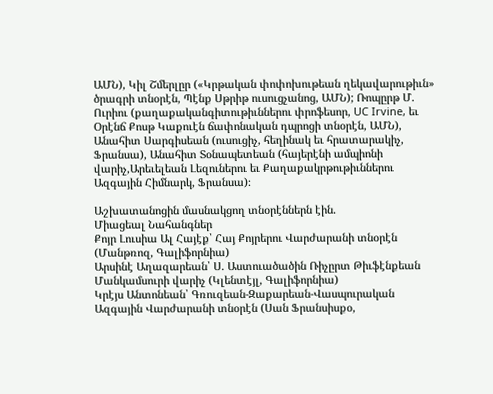ԱՄՆ), Կիլ Շմերլըր («Կրթական փոփոխութեան ղեկավարութիւն» ծրագրի տնօրէն, Պէնք Սթրիթ ուսուցչանոց, ԱՄՆ); Ռոպըրթ Մ. Ուրիու (քաղաքականգիտութիւններու փրոֆեսոր, UC Irvine, եւ Օրէնճ Քոսթ Կաքուէն ճափոնական դպրոցի տնօրէն, ԱՄՆ), Անահիտ Սարգիսեան (ուսուցիչ, հեղինակ եւ հրատարակիչ, Ֆրանսա), Անահիտ Տօնապետեան (հայերէնի ամպիոնի վարիչ,Արեւելեան Լեզուներու եւ Քաղաքակրթութիւններու Ազգային Հիմնարկ, Ֆրանսա)։

Աշխատանոցին մասնակցող տնօրէններն էին.
Միացեալ Նահանգներ
Քոյր Լուսիա Ալ Հայէք՝ Հայ Քոյրերու Վարժարանի տնօրէն (Մանթռոզ, Գալիֆորնիա)
Արսինէ Աղազարեան՝ Ս. Աստուածածին Ռիչըրտ Թիւֆէնքեան Մանկամսուրի վարիչ (Կլենտէյլ, Գալիֆորնիա)
Կրէյս Անտոնեան՝ Գռուզեան-Զաքարեան-Վասպուրական Ազգային Վարժարանի տնօրէն (Սան Ֆրանսիսքօ,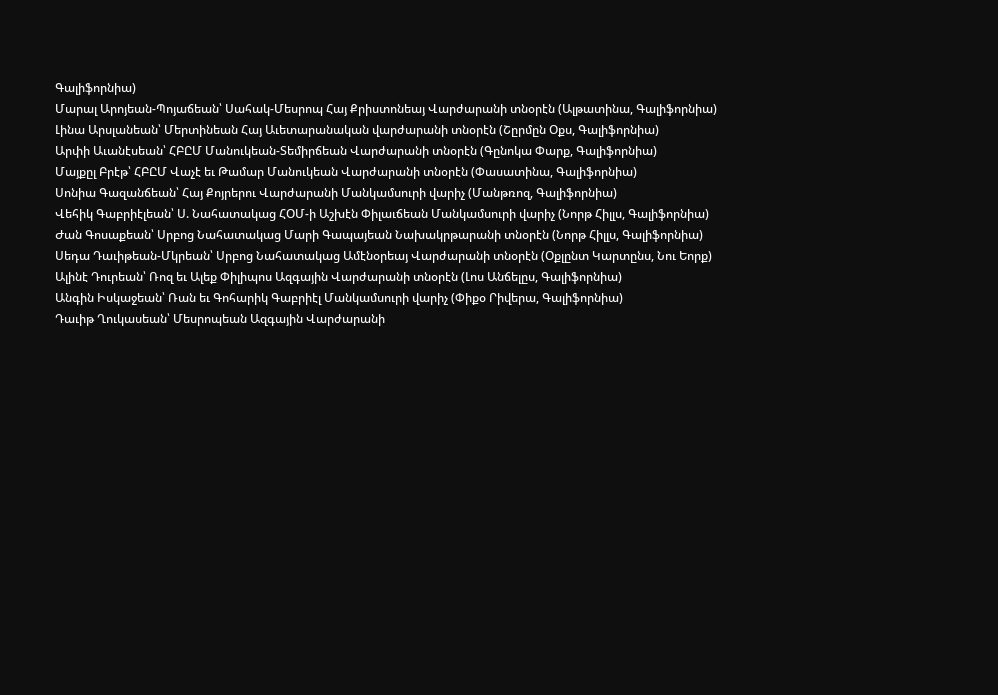Գալիֆորնիա)
Մարալ Արոյեան-Պոյաճեան՝ Սահակ-Մեսրոպ Հայ Քրիստոնեայ Վարժարանի տնօրէն (Ալթատինա, Գալիֆորնիա)
Լինա Արսլանեան՝ Մերտինեան Հայ Աւետարանական վարժարանի տնօրէն (Շըրմըն Օքս, Գալիֆորնիա)
Արփի Աւանէսեան՝ ՀԲԸՄ Մանուկեան-Տեմիրճեան Վարժարանի տնօրէն (Գընոկա Փարք, Գալիֆորնիա)
Մայքըլ Բրէթ՝ ՀԲԸՄ Վաչէ եւ Թամար Մանուկեան Վարժարանի տնօրէն (Փասատինա, Գալիֆորնիա)
Սոնիա Գազանճեան՝ Հայ Քոյրերու Վարժարանի Մանկամսուրի վարիչ (Մանթռոզ, Գալիֆորնիա)
Վեհիկ Գաբրիէլեան՝ Ս. Նահատակաց ՀՕՄ-ի Աշխէն Փիլաւճեան Մանկամսուրի վարիչ (Նորթ Հիլլս, Գալիֆորնիա)
Ժան Գոսաքեան՝ Սրբոց Նահատակաց Մարի Գապայեան Նախակրթարանի տնօրէն (Նորթ Հիլլս, Գալիֆորնիա)
Սեդա Դաւիթեան-Մկրեան՝ Սրբոց Նահատակաց Ամէնօրեայ Վարժարանի տնօրէն (Օքլընտ Կարտընս, Նու Եորք)
Ալինէ Դուրեան՝ Ռոզ եւ Ալեք Փիլիպոս Ազգային Վարժարանի տնօրէն (Լոս Անճելըս, Գալիֆորնիա)
Անգին Իսկաջեան՝ Ռան եւ Գոհարիկ Գաբրիէլ Մանկամսուրի վարիչ (Փիքօ Րիվերա, Գալիֆորնիա)
Դաւիթ Ղուկասեան՝ Մեսրոպեան Ազգային Վարժարանի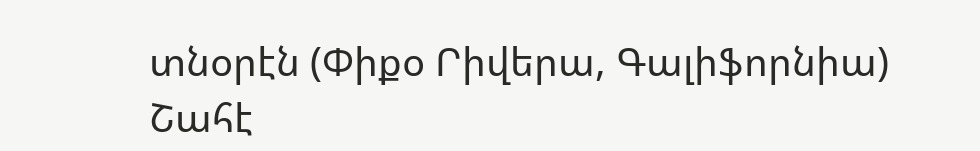տնօրէն (Փիքօ Րիվերա, Գալիֆորնիա)
Շահէ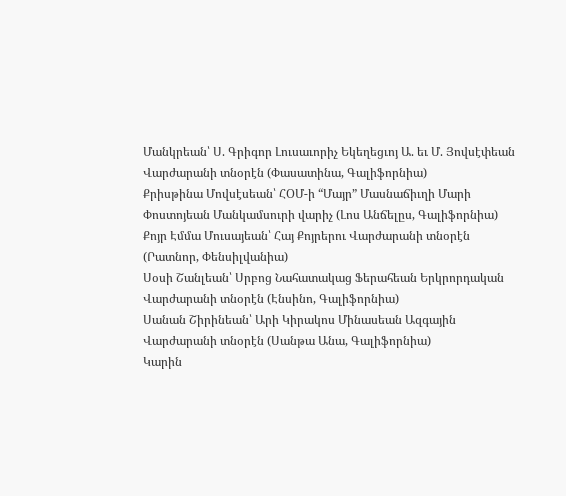Մանկրեան՝ Ս. Գրիգոր Լուսաւորիչ Եկեղեցւոյ Ա. եւ Մ. Յովսէփեան Վարժարանի տնօրէն (Փասատինա, Գալիֆորնիա)
Քրիսթինա Մովսէսեան՝ ՀՕՄ-ի “Մայր” Մասնաճիւղի Մարի Փոստոյեան Մանկամսուրի վարիչ (Լոս Անճելըս, Գալիֆորնիա)
Քոյր Էմմա Մուսայեան՝ Հայ Քոյրերու Վարժարանի տնօրէն (Րատնոր, Փենսիլվանիա)
Սօսի Շանլեան՝ Սրբոց Նահատակաց Ֆերահեան Երկրորդական Վարժարանի տնօրէն (Էնսինո, Գալիֆորնիա)
Սանան Շիրինեան՝ Արի Կիրակոս Մինասեան Ազգային Վարժարանի տնօրէն (Սանթա Անա, Գալիֆորնիա)
Կարին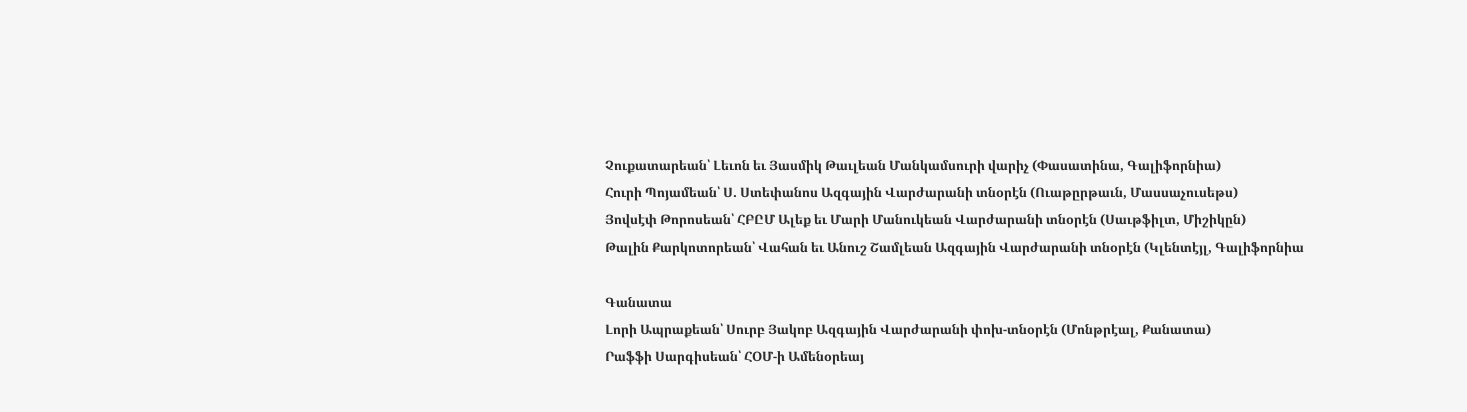Չուքատարեան՝ Լեւոն եւ Յասմիկ Թաւլեան Մանկամսուրի վարիչ (Փասատինա, Գալիֆորնիա)
Հուրի Պոյամեան՝ Ս. Ստեփանոս Ազգային Վարժարանի տնօրէն (Ուաթըրթաւն, Մասսաչուսեթս)
Յովսէփ Թորոսեան՝ ՀԲԸՄ Ալեք եւ Մարի Մանուկեան Վարժարանի տնօրէն (Սաւթֆիլտ, Միշիկըն)
Թալին Քարկոտորեան՝ Վահան եւ Անուշ Շամլեան Ազգային Վարժարանի տնօրէն (Կլենտէյլ, Գալիֆորնիա

Գանատա
Լորի Ապրաքեան՝ Սուրբ Յակոբ Ազգային Վարժարանի փոխ-տնօրէն (Մոնթրէալ, Քանատա)
Րաֆֆի Սարգիսեան՝ ՀՕՄ-ի Ամենօրեայ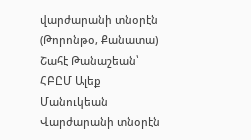վարժարանի տնօրէն (Թորոնթօ, Քանատա)
Շահէ Թանաշեան՝ ՀԲԸՄ Ալեք Մանուկեան Վարժարանի տնօրէն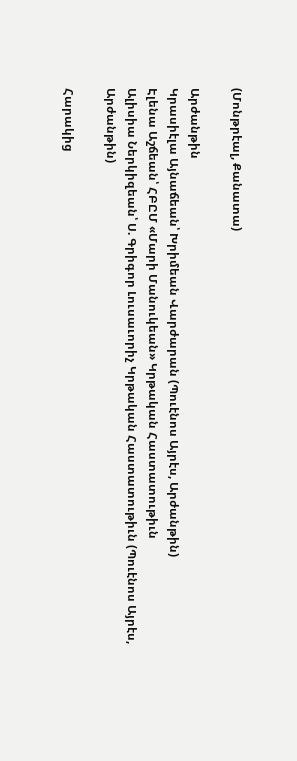(Մոնթրէալ, Քանատա)

Արժանթին
Կրասիէլա Այնաճեան՝ Խրիմեան Վարժարան (Պուէնոս Այրէս, Արժանթին)
Էլենա Աշճեան՝ ՀԲԸՄ «Մարի Մանուկեան» Կրթական Հաստատութիւն
Ալիսիա Ներկիզեան՝ Ս. Գրիգոր Լուսաւորիչ Կրթական Հաստատութիւն (Պուէնոս Այրէս, Արժանթին)

Հարակից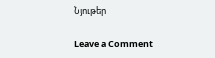Նյութեր

Leave a Comment